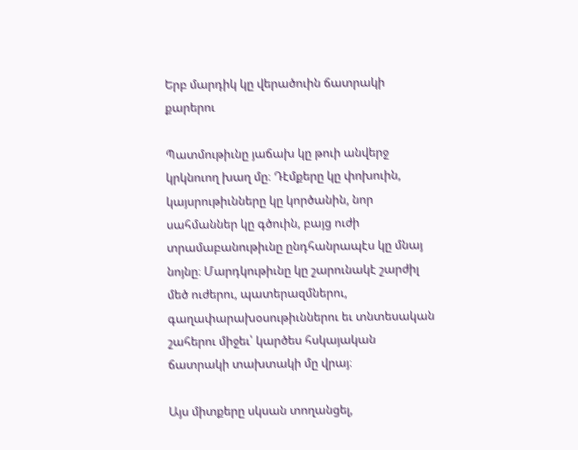Երբ մարդիկ կը վերածուին ճատրակի քարերու

Պատմութիւնը յաճախ կը թուի անվերջ կրկնուող խաղ մը։ Դէմքերը կը փոխուին, կայսրութիւնները կը կործանին, նոր սահմաններ կը գծուին, բայց ուժի տրամաբանութիւնը ընդհանրապէս կը մնայ նոյնը։ Մարդկութիւնը կը շարունակէ շարժիլ մեծ ուժերու, պատերազմներու, գաղափարախօսութիւններու եւ տնտեսական շահերու միջեւ՝ կարծես հսկայական ճատրակի տախտակի մը վրայ։

Այս միտքերը սկսան տողանցել,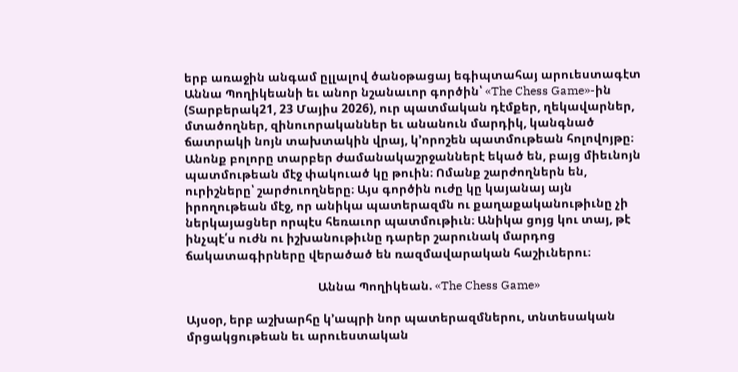երբ առաջին անգամ ըլլալով ծանօթացայ եգիպտահայ արուեստագէտ Աննա Պողիկեանի եւ անոր նշանաւոր գործին՝ «The Chess Game»-ին (Տարբերակ21, 23 Մայիս 2026), ուր պատմական դէմքեր, ղեկավարներ, մտածողներ, զինուորականներ եւ անանուն մարդիկ, կանգնած ճատրակի նոյն տախտակին վրայ, կ’որոշեն պատմութեան հոլովոյթը։ Անոնք բոլորը տարբեր ժամանակաշրջաններէ եկած են, բայց միեւնոյն պատմութեան մէջ փակուած կը թուին։ Ոմանք շարժողներն են, ուրիշները՝ շարժուողները։ Այս գործին ուժը կը կայանայ այն իրողութեան մէջ, որ անիկա պատերազմն ու քաղաքականութիւնը չի ներկայացներ որպէս հեռաւոր պատմութիւն։ Անիկա ցոյց կու տայ, թէ ինչպէ՛ս ուժն ու իշխանութիւնը դարեր շարունակ մարդոց ճակատագիրները վերածած են ռազմավարական հաշիւներու։

                                            Աննա Պողիկեան. «The Chess Game»

Այսօր, երբ աշխարհը կ’ապրի նոր պատերազմներու, տնտեսական մրցակցութեան եւ արուեստական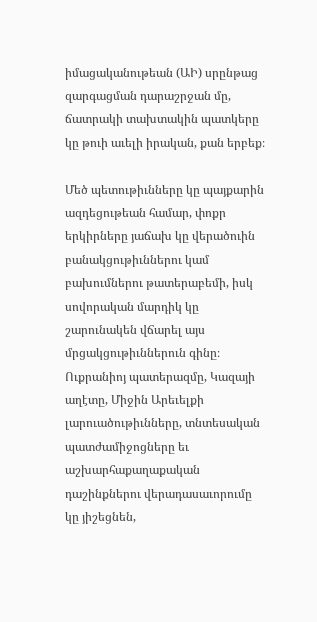իմացականութեան (ԱԻ) սրընթաց զարգացման դարաշրջան մը, ճատրակի տախտակին պատկերը կը թուի աւելի իրական, քան երբեք։

Մեծ պետութիւնները կը պայքարին ազդեցութեան համար, փոքր երկիրները յաճախ կը վերածուին բանակցութիւններու կամ բախումներու թատերաբեմի, իսկ սովորական մարդիկ կը շարունակեն վճարել այս մրցակցութիւններուն գինը։ Ուքրանիոյ պատերազմը, Կազայի աղէտը, Միջին Արեւելքի լարուածութիւնները, տնտեսական պատժամիջոցները եւ աշխարհաքաղաքական դաշինքներու վերադասաւորումը կը յիշեցնեն,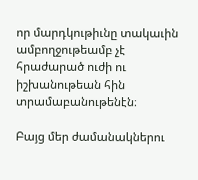որ մարդկութիւնը տակաւին ամբողջութեամբ չէ հրաժարած ուժի ու իշխանութեան հին տրամաբանութենէն։

Բայց մեր ժամանակներու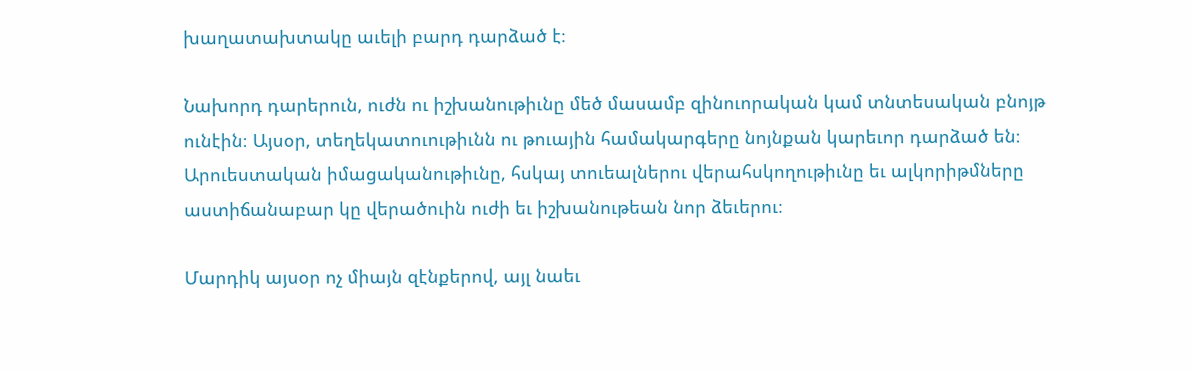խաղատախտակը աւելի բարդ դարձած է։

Նախորդ դարերուն, ուժն ու իշխանութիւնը մեծ մասամբ զինուորական կամ տնտեսական բնոյթ ունէին։ Այսօր, տեղեկատուութիւնն ու թուային համակարգերը նոյնքան կարեւոր դարձած են։ Արուեստական իմացականութիւնը, հսկայ տուեալներու վերահսկողութիւնը եւ ալկորիթմները աստիճանաբար կը վերածուին ուժի եւ իշխանութեան նոր ձեւերու։

Մարդիկ այսօր ոչ միայն զէնքերով, այլ նաեւ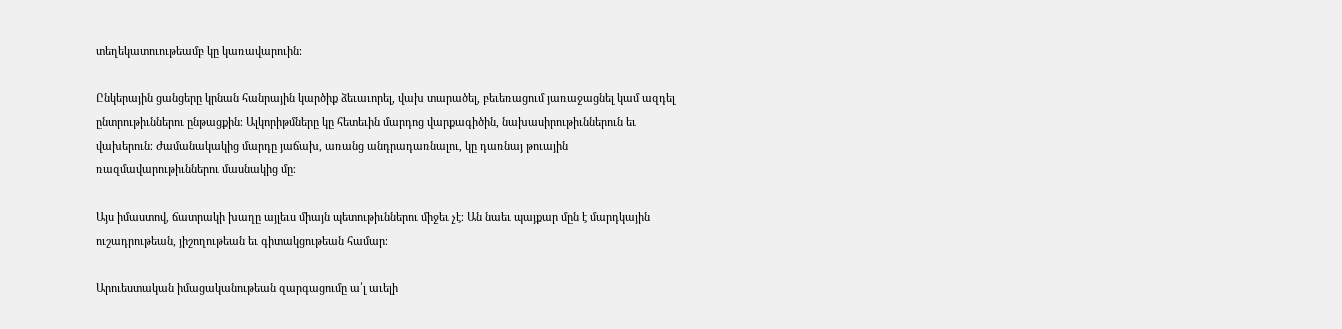տեղեկատուութեամբ կը կառավարուին։

Ընկերային ցանցերը կրնան հանրային կարծիք ձեւաւորել, վախ տարածել, բեւեռացում յառաջացնել կամ ազդել ընտրութիւններու ընթացքին։ Ալկորիթմները կը հետեւին մարդոց վարքագիծին, նախասիրութիւններուն եւ վախերուն։ Ժամանակակից մարդը յաճախ, առանց անդրադառնալու, կը դառնայ թուային ռազմավարութիւններու մասնակից մը։

Այս իմաստով, ճատրակի խաղը այլեւս միայն պետութիւններու միջեւ չէ։ Ան նաեւ պայքար մըն է մարդկային ուշադրութեան, յիշողութեան եւ գիտակցութեան համար։

Արուեստական իմացականութեան զարգացումը ա՛լ աւելի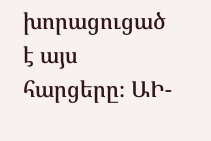խորացուցած է այս հարցերը։ ԱԻ-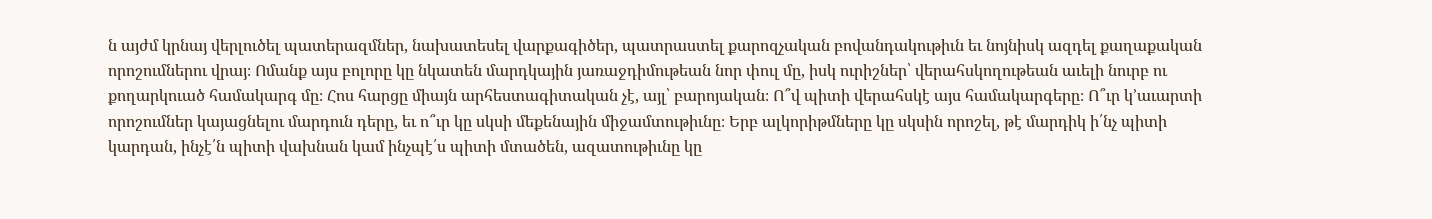ն այժմ կրնայ վերլուծել պատերազմներ, նախատեսել վարքագիծեր, պատրաստել քարոզչական բովանդակութիւն եւ նոյնիսկ ազդել քաղաքական որոշումներու վրայ։ Ոմանք այս բոլորը կը նկատեն մարդկային յառաջդիմութեան նոր փուլ մը, իսկ ուրիշներ՝ վերահսկողութեան աւելի նուրբ ու քողարկուած համակարգ մը։ Հոս հարցը միայն արհեստագիտական չէ, այլ՝ բարոյական։ Ո՞վ պիտի վերահսկէ այս համակարգերը։ Ո՞ւր կ’աւարտի որոշումներ կայացնելու մարդուն դերը, եւ ո՞ւր կը սկսի մեքենային միջամտութիւնը։ Երբ ալկորիթմները կը սկսին որոշել, թէ մարդիկ ի՛նչ պիտի կարդան, ինչէ՛ն պիտի վախնան կամ ինչպէ՛ս պիտի մտածեն, ազատութիւնը կը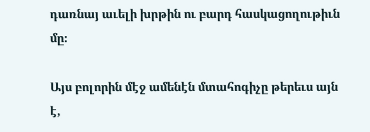դառնայ աւելի խրթին ու բարդ հասկացողութիւն մը։

Այս բոլորին մէջ ամենէն մտահոգիչը թերեւս այն է,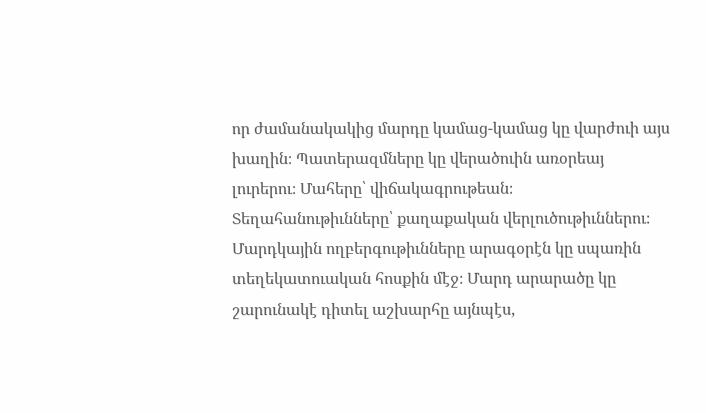որ ժամանակակից մարդը կամաց-կամաց կը վարժուի այս խաղին։ Պատերազմները կը վերածուին առօրեայ լուրերու։ Մահերը՝ վիճակագրութեան։ Տեղահանութիւնները՝ քաղաքական վերլուծութիւններու։ Մարդկային ողբերգութիւնները արագօրէն կը սպառին տեղեկատուական հոսքին մէջ։ Մարդ արարածը կը շարունակէ դիտել աշխարհը այնպէս,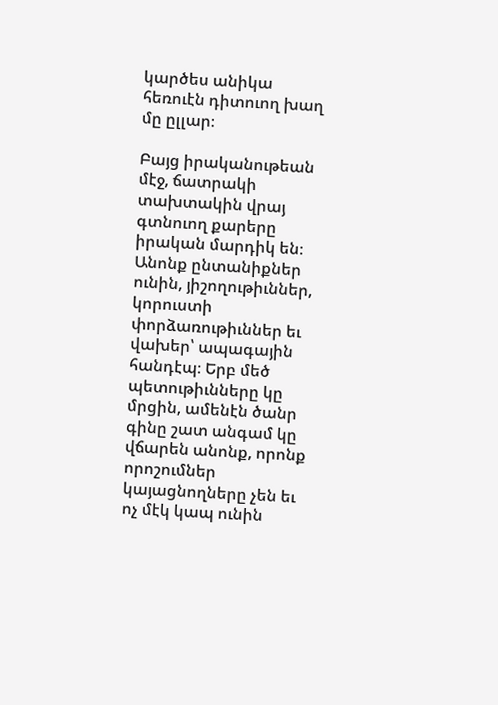կարծես անիկա հեռուէն դիտուող խաղ մը ըլլար։

Բայց իրականութեան մէջ, ճատրակի տախտակին վրայ գտնուող քարերը իրական մարդիկ են։ Անոնք ընտանիքներ ունին, յիշողութիւններ, կորուստի փորձառութիւններ եւ վախեր՝ ապագային հանդէպ։ Երբ մեծ պետութիւնները կը մրցին, ամենէն ծանր գինը շատ անգամ կը վճարեն անոնք, որոնք որոշումներ կայացնողները չեն եւ ոչ մէկ կապ ունին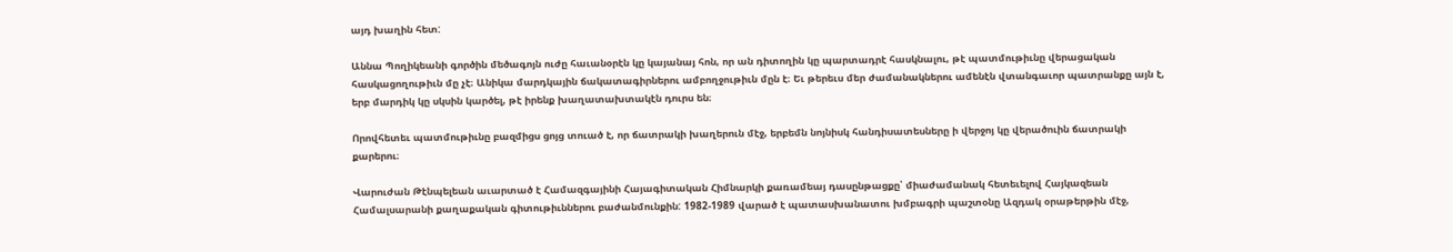այդ խաղին հետ:

Աննա Պողիկեանի գործին մեծագոյն ուժը հաւանօրէն կը կայանայ հոն, որ ան դիտողին կը պարտադրէ հասկնալու, թէ պատմութիւնը վերացական հասկացողութիւն մը չէ։ Անիկա մարդկային ճակատագիրներու ամբողջութիւն մըն է։ Եւ թերեւս մեր ժամանակներու ամենէն վտանգաւոր պատրանքը այն է, երբ մարդիկ կը սկսին կարծել, թէ իրենք խաղատախտակէն դուրս են։

Որովհետեւ պատմութիւնը բազմիցս ցոյց տուած է, որ ճատրակի խաղերուն մէջ, երբեմն նոյնիսկ հանդիսատեսները ի վերջոյ կը վերածուին ճատրակի քարերու։

Վարուժան Թէնպելեան աւարտած է Համազգայինի Հայագիտական Հիմնարկի քառամեայ դասընթացքը՝ միաժամանակ հետեւելով Հայկազեան Համալսարանի քաղաքական գիտութիւններու բաժանմունքին: 1982-1989 վարած է պատասխանատու խմբագրի պաշտօնը Ազդակ օրաթերթին մէջ,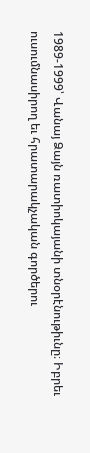1989-1999՝ Վանայ Ձայն ռատիոկայանի տնօրէնութիւնը։ Իբրեւ ուսումնասիրող եւ հրատարակչական գործերու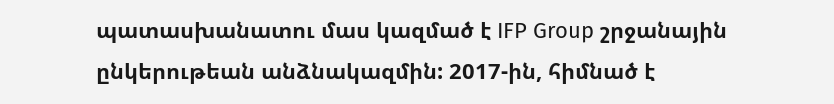պատասխանատու մաս կազմած է IFP Group շրջանային ընկերութեան անձնակազմին: 2017-ին, հիմնած է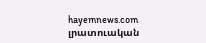hayemnews.com լրատուական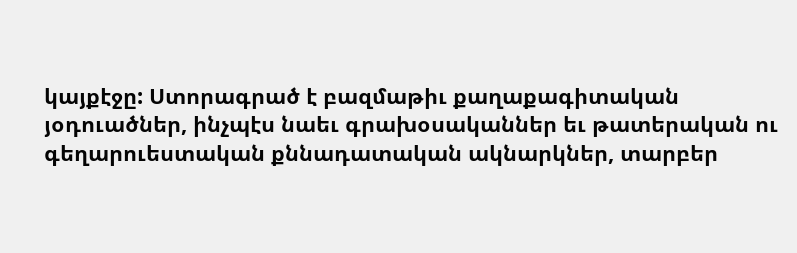կայքէջը: Ստորագրած է բազմաթիւ քաղաքագիտական յօդուածներ, ինչպէս նաեւ գրախօսականներ եւ թատերական ու գեղարուեստական քննադատական ակնարկներ, տարբեր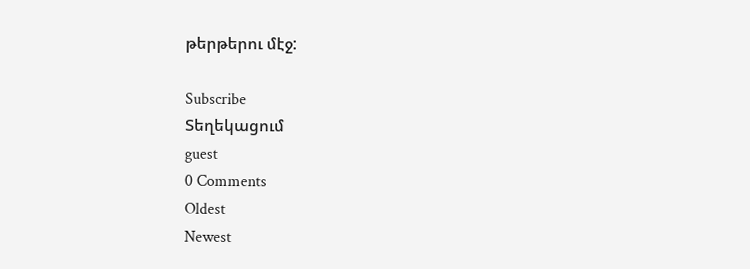թերթերու մէջ:

Subscribe
Տեղեկացում
guest
0 Comments
Oldest
Newest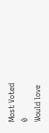Most Voted
0
Would love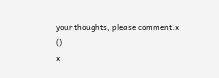your thoughts, please comment.x
()
x